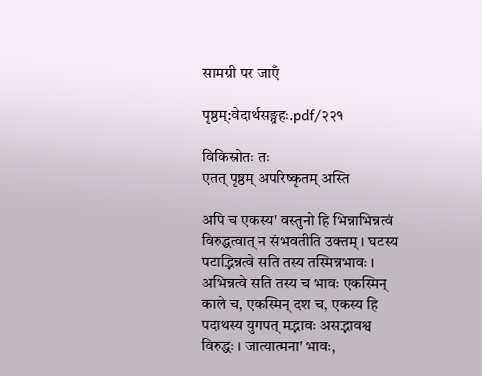सामग्री पर जाएँ

पृष्ठम्:वेदार्थसङ्ग्रहः.pdf/२२१

विकिस्रोतः तः
एतत् पृष्ठम् अपरिष्कृतम् अस्ति

अपि च एकस्य' वस्तुनो हि भिन्नाभिन्नत्वं विरुद्धत्वात् न संभवतीति उक्तम् । घटस्य पटाद्भिन्नत्वे सति तस्य तस्मिन्नभावः । अभिन्नत्वे सति तस्य च भावः एकस्मिन् काले च, एकस्मिन् दश च, एकस्य हि पदाथस्य युगपत् मद्भावः असद्भावश्व विरुद्धः । जात्यात्मना' भावः,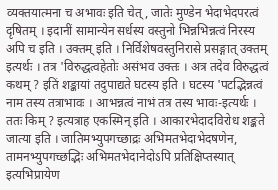व्यक्तयात्मना च अभावः इति चेत्, जातेः मुण्डेन भेदाभेदपरत्वं दृषितम् । इदानीं सामान्येन सर्धस्य वस्तुनो भिन्नभिन्नत्वं निरस्य अपि च इति । उक्तम् इति । निर्विशेषवस्तुनिरासे प्रसङ्गात् उक्तम् इत्यर्थः । तत्र 'विरुद्धत्वहेतोः असंभव उक्तः । अत्र तदेव विरुद्धत्वं कथम् ? इतिं शङ्कायां तदुपाद्यते घटस्य इति । घटस्य 'पटद्भिन्नत्वं नाम तस्य तत्राभावः । आभन्नत्वं नाभं तत्र तस्य भावः-इत्यर्थः । ततः किम् ? इत्यत्राह एकस्मिन् इति । आकारभेदादविरोध शङ्कते जात्या इति । जातिमभ्युपगच्छाद्रः अभिमतभेदाभेदषणेन, तामनभ्युपगच्छद्भिः अभिमतभेदानेदोऽपि प्रतिक्षिप्तस्यात् इत्यभिप्रायेण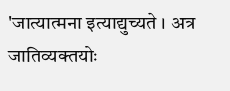'जात्यात्मना इत्याद्युच्यते । अत्र जातिव्यक्तयोः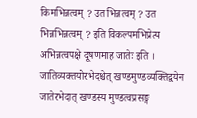किमभिन्नत्वम् ? उत भिन्नत्वम् ? उत भिन्नभिन्नत्वम् ? इति विकल्पमभिप्रेत्य अभिन्नत्वपक्षे दूषणमाह जातेः इति । जातिव्यक्तयोरभेदश्चेत् खण्डमुण्डव्यक्तिद्वयेन जातेरभेदात् खण्डस्य मुण्डत्वप्रसङ्ग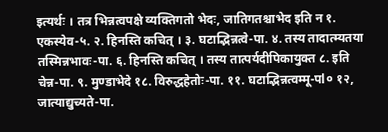इत्यर्थः । तत्र भिन्नत्वपक्षे व्यक्तिगतो भेदः, जातिगतश्चाभेद इति न १. एकस्येव-५. २. हिनस्ति कचित् । ३. घटाद्भिन्नत्वे-पा. ४. तस्य तादात्म्यतया तस्मिन्नभावः-पा. ६. हिनस्ति कचित् । तस्य तात्पर्यदीपिकायुक्त ८. इति चेन्न-पा. ९. मुण्डाभेदे १८. विरुद्धहेतोः-पा. ११. घटाद्भिन्नत्वम्मू-पl० १२, जात्याद्युच्यते-पा.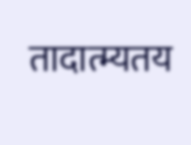तादात्म्यतय